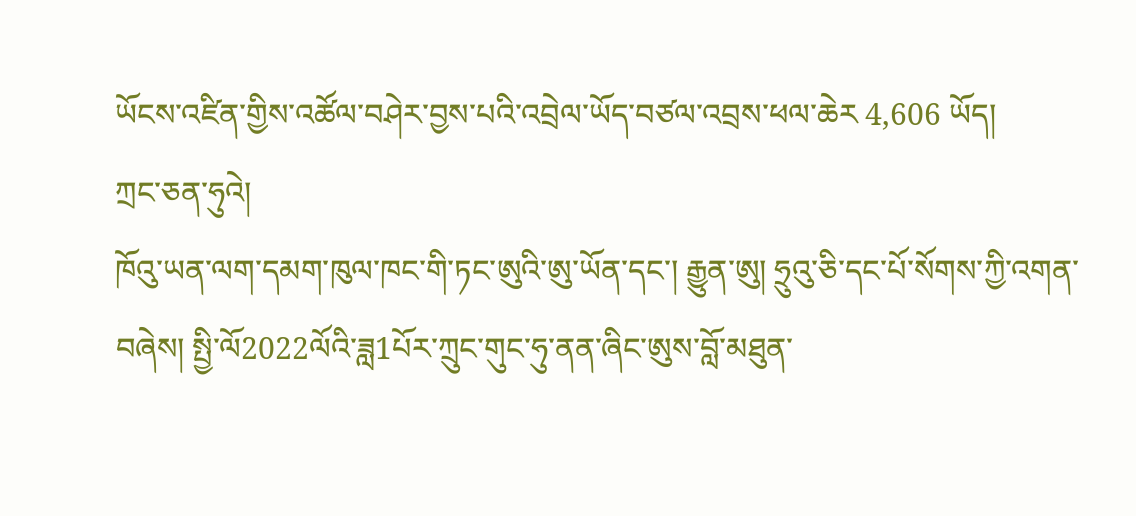ཡོངས་འཛིན་གྱིས་འཚོལ་བཤེར་བྱས་པའི་འབྲེལ་ཡོད་བཙལ་འབྲས་ཕལ་ཆེར 4,606 ཡོད།
ཀྲང་ཅན་ཧུའེ།
ཁོའུ་ཡན་ལག་དམག་ཁུལ་ཁང་གི་ཏང་ཨུའི་ཨུ་ཡོན་དང་། རྒྱུན་ཨུ། ཧྲུའུ་ཅི་དང་པོ་སོགས་ཀྱི་འགན་བཞེས། སྤྱི་ལོ2022ལོའི་ཟླ1པོར་ཀྲུང་གུང་ཧུ་ནན་ཞིང་ཨུས་བློ་མཐུན་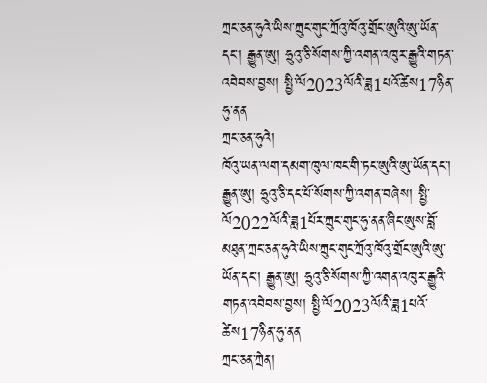ཀྲང་ཅན་ཧུའེ་ཡིས་ཀྲུང་གུང་ཀྲོའུ་ཁོའུ་གྲོང་ཨུའི་ཨུ་ཡོན་དང་། རྒྱུན་ཨུ། ཧྲུའུ་ཅི་སོགས་ཀྱི་འགན་འཁུར་རྒྱུའི་གཏན་འབེབས་བྱས། སྤྱི་ལོ2023ལོའི་ཟླ1པའོ་ཚེས17ཉིན་ཧུ་ནན
ཀྲང་ཅན་ཧུའེ།
ཁོའུ་ཡན་ལག་དམག་ཁུལ་ཁང་གི་ཏང་ཨུའི་ཨུ་ཡོན་དང་། རྒྱུན་ཨུ། ཧྲུའུ་ཅི་དང་པོ་སོགས་ཀྱི་འགན་བཞེས། སྤྱི་ལོ2022ལོའི་ཟླ1པོར་ཀྲུང་གུང་ཧུ་ནན་ཞིང་ཨུས་བློ་མཐུན་ཀྲང་ཅན་ཧུའེ་ཡིས་ཀྲུང་གུང་ཀྲོའུ་ཁོའུ་གྲོང་ཨུའི་ཨུ་ཡོན་དང་། རྒྱུན་ཨུ། ཧྲུའུ་ཅི་སོགས་ཀྱི་འགན་འཁུར་རྒྱུའི་གཏན་འབེབས་བྱས། སྤྱི་ལོ2023ལོའི་ཟླ1པའོ་ཚེས17ཉིན་ཧུ་ནན
ཀྲང་ཅན་ཀྲེན།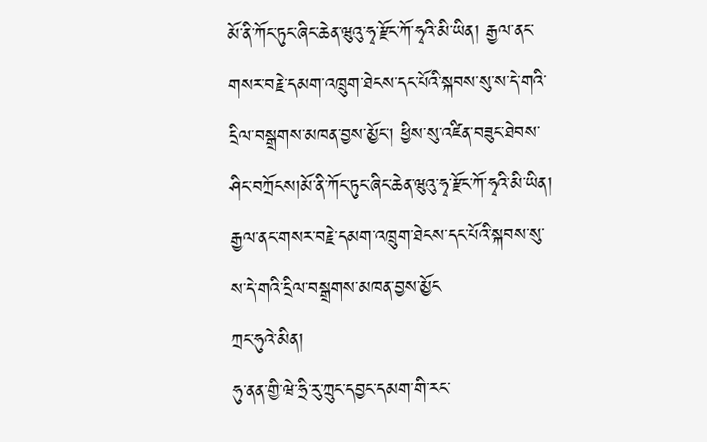མོ་ནི་ཀོང་ཏུང་ཞིང་ཆེན་ཝུའུ་ཧྭ་རྫོང་ཀོ་ཧྭའི་མི་ཡིན། རྒྱལ་ནང་གསར་བརྗེ་དམག་འཁྲུག་ཐེངས་དང་པོའི་སྐབས་སུ་ས་དེ་གའི་དྲིལ་བསྒྲགས་མཁན་བྱས་མྱོང་། ཕྱིས་སུ་འཛིན་བཟུང་ཐེབས་ཤིང་བཀྲོངས།མོ་ནི་ཀོང་ཏུང་ཞིང་ཆེན་ཝུའུ་ཧྭ་རྫོང་ཀོ་ཧྭའི་མི་ཡིན། རྒྱལ་ནང་གསར་བརྗེ་དམག་འཁྲུག་ཐེངས་དང་པོའི་སྐབས་སུ་ས་དེ་གའི་དྲིལ་བསྒྲགས་མཁན་བྱས་མྱོང
ཀྲང་ཧུའེ་མིན།
ཧུ་ནན་གྱི་ཝེ་ཧྲི་རུ་ཀྲུང་དབྱང་དམག་གི་རང་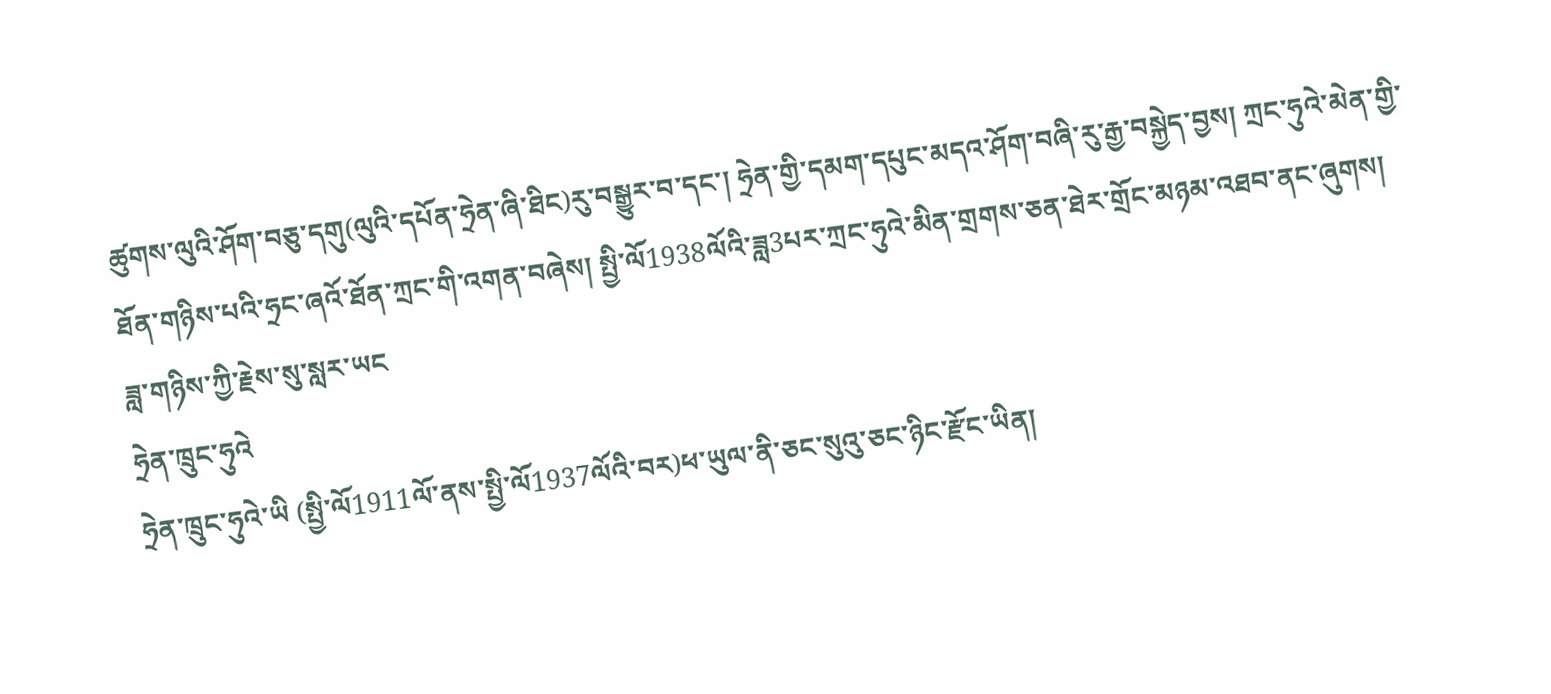ཚུགས་ལུའི་ཤོག་བཅུ་དགུ(ལུའི་དཔོན་ཧྲེན་ཞི་ཐིང)རུ་བསྒྱུར་བ་དང་། ཧྲེན་གྱི་དམག་དཔུང་མདའ་ཤོག་བཞི་རུ་རྒྱ་བསྐྱེད་བྱས། ཀྲང་ཧུའེ་མེན་གྱི་ཐོན་གཉིས་པའི་ཧྲང་ཞའོ་ཐོན་ཀྲང་གི་འགན་བཞེས། སྤྱི་ལོ1938ལོའི་ཟླ3པར་ཀྲང་ཧུའེ་མིན་གྲགས་ཅན་ཐེར་གྲོང་མཉམ་འཐབ་ནང་ཞུགས། ཟླ་གཉིས་ཀྱི་རྗེས་སུ་སླར་ཡང
ཧྲེན་ཁྲུང་ཧུའེ
ཧྲེན་ཁྲུང་ཧུའེ་ཡི (སྤྱི་ལོ1911ལོ་ནས་སྤྱི་ལོ1937ལོའི་བར)ཕ་ཡུལ་ནི་ཅང་སུའུ་ཅང་ཉིང་རྫོང་ཡིན།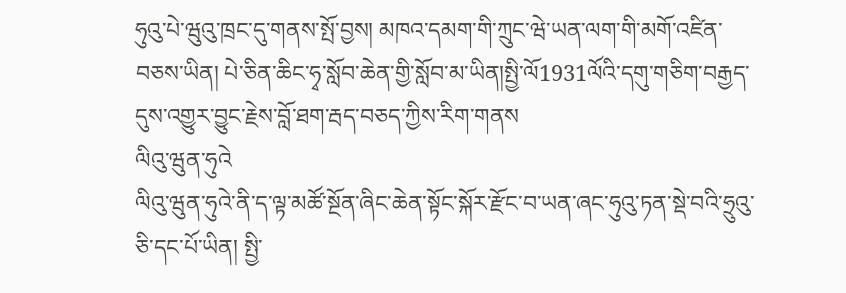ཧུའུ་པེ་ཝུའུ་ཁྲང་དུ་གནས་སྤོ་བྱས། མཁའ་དམག་གི་ཀྲུང་ཝེ་ཡན་ལག་གི་མགོ་འཛིན་བཅས་ཡིན། པེ་ཅིན་ཆིང་ཧྭ་སློབ་ཆེན་གྱི་སློབ་མ་ཡིན།སྤྱི་ལོ1931ལོའི་དགུ་གཅིག་བརྒྱད་དུས་འགྱུར་བྱུང་རྗེས་བློ་ཐག་རྦད་བཅད་ཀྱིས་རིག་གནས
ལིའུ་ཝུན་ཧུའེ
ལིའུ་ཝུན་ཧུའེ་ནི་ད་ལྟ་མཚོ་སྔོན་ཞིང་ཆེན་སྟོང་སྐོར་རྫོང་བ་ཡན་ཞང་ཧུའུ་ཏན་སྡེ་བའི་ཧྲུའུ་ཅི་དང་པོ་ཡིན། སྤྱི་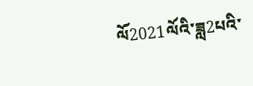ལོ2021ལོའི་ཟླ2པའི་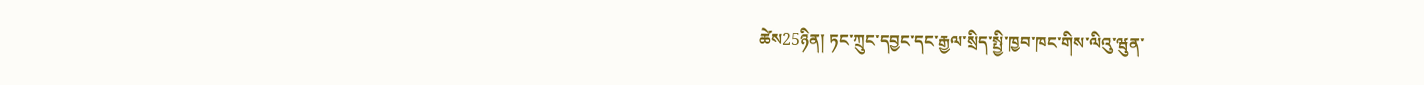ཚེས25ཉིན། ཏང་ཀྲུང་དབྱང་དང་རྒྱལ་སྲིད་སྤྱི་ཁྱབ་ཁང་གིས་ལིའུ་ཝུན་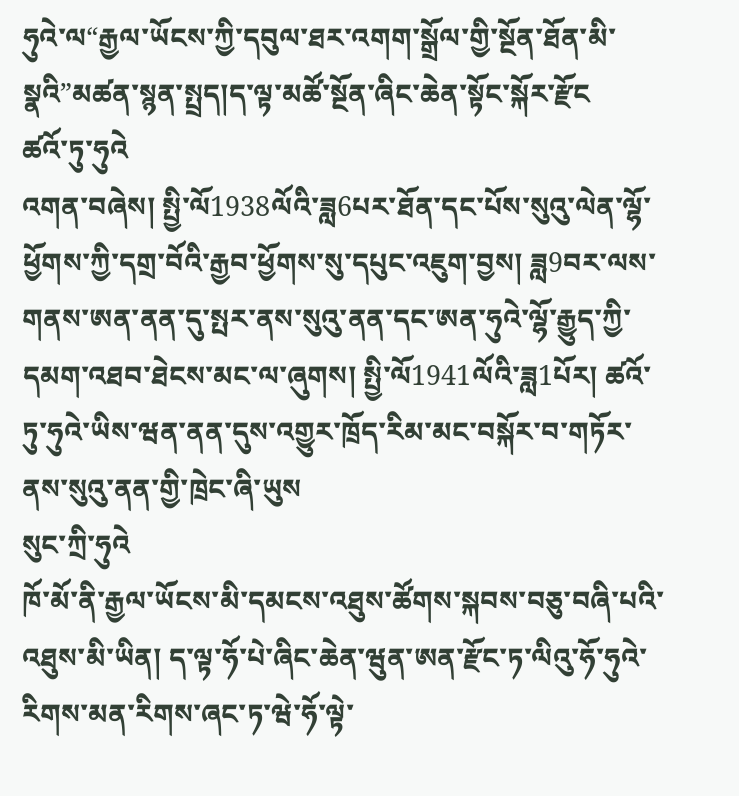ཧུའེ་ལ“རྒྱལ་ཡོངས་ཀྱི་དབུལ་ཐར་འགག་སྒྲོལ་གྱི་སྔོན་ཐོན་མི་སྣའི”མཚན་སྙན་སྤྲད།ད་ལྟ་མཚོ་སྔོན་ཞིང་ཆེན་སྟོང་སྐོར་རྫོང
ཚའོ་ཏུ་ཧུའེ
འགན་བཞེས། སྤྱི་ལོ1938ལོའི་ཟླ6པར་ཐོན་དང་པོས་སུའུ་ལེན་ལྷོ་ཕྱོགས་ཀྱི་དགྲ་བོའི་རྒྱབ་ཕྱོགས་སུ་དཔུང་འཇུག་བྱས། ཟླ9བར་ལས་གནས་ཨན་ནན་དུ་སྤར་ནས་སུའུ་ནན་དང་ཨན་ཧུའེ་ལྷོ་རྒྱུད་ཀྱི་དམག་འཐབ་ཐེངས་མང་ལ་ཞུགས། སྤྱི་ལོ1941ལོའི་ཟླ1པོར། ཚའོ་ཏུ་ཧུའེ་ཡིས་ཝན་ནན་དུས་འགྱུར་ཁྲོད་རིམ་མང་བསྐོར་བ་གཏོར་ནས་སུའུ་ནན་གྱི་ཁྲེང་ཞི་ཡུས
སུང་ཀྲི་ཧུའེ
ཁོ་མོ་ནི་རྒྱལ་ཡོངས་མི་དམངས་འཐུས་ཚོགས་སྐབས་བཅུ་བཞི་པའི་འཐུས་མི་ཡིན། ད་ལྟ་ཧོ་པེ་ཞིང་ཆེན་ཝུན་ཨན་རྫོང་ཏ་ལིའུ་ཧོ་ཧུའེ་རིགས་མན་རིགས་ཞང་ཏ་ཝེ་ཧོ་ལྟེ་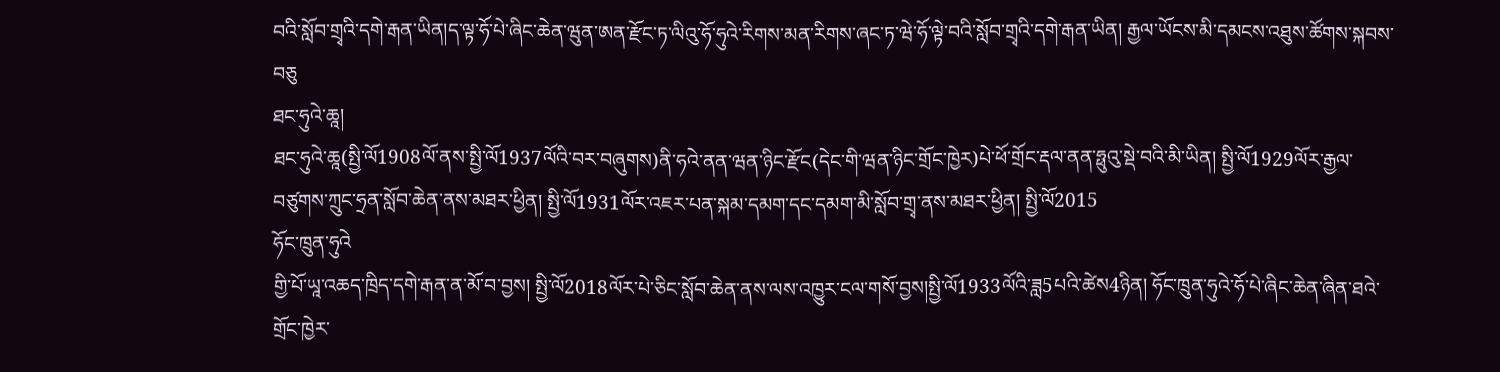བའི་སློབ་གྲྭའི་དགེ་རྒན་ཡིན།ད་ལྟ་ཧོ་པེ་ཞིང་ཆེན་ཝུན་ཨན་རྫོང་ཏ་ལིའུ་ཧོ་ཧུའེ་རིགས་མན་རིགས་ཞང་ཏ་ཝེ་ཧོ་ལྟེ་བའི་སློབ་གྲྭའི་དགེ་རྒན་ཡིན། རྒྱལ་ཡོངས་མི་དམངས་འཐུས་ཚོགས་སྐབས་བཅུ
ཐང་ཧུའེ་ཆཱ།
ཐང་ཧུའེ་ཆཱ(སྤྱི་ལོ1908ལོ་ནས་སྤྱི་ལོ1937ལོའི་བར་བཞུགས)ནི་ཧའེ་ནན་ཝན་ཉིང་རྫོང(དེང་གི་ཝན་ཉིང་གྲོང་ཁྱེར)པེ་ཕོ་གྲོང་རྡལ་ནན་ཧྥུའུ་སྡེ་བའི་མི་ཡིན། སྤྱི་ལོ1929ལོར་རྒྱལ་བཙུགས་ཀྲུང་ཧྲན་སློབ་ཆེན་ནས་མཐར་ཕྱིན། སྤྱི་ལོ1931ལོར་འཇར་པན་སྐམ་དམག་དང་དམག་མི་སློབ་གྲྭ་ནས་མཐར་ཕྱིན། སྤྱི་ལོ2015
ཧོང་ཁྲུན་ཧུའེ
གྱི་པོ་ཡཱ་འཆད་ཁྲིད་དགེ་རྒན་ན་མོ་བ་བྱས། སྤྱི་ལོ2018ལོར་པེ་ཅིང་སློབ་ཆེན་ནས་ལས་འཁྱུར་ངལ་གསོ་བྱས།སྤྱི་ལོ1933ལོའི་ཟླ5པའི་ཚེས4ཉིན། ཧོང་ཁྲུན་ཧུའེ་ཧོ་པེ་ཞིང་ཆེན་ཞིན་ཐའེ་གྲོང་ཁྱེར་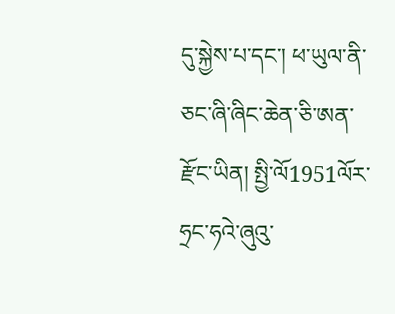དུ་སྐྱེས་པ་དང་། ཕ་ཡུལ་ནི་ཅང་ཞི་ཞིང་ཆེན་ཅི་ཨན་རྫོང་ཡིན། སྤྱི་ལོ1951ལོར་ཧྲང་ཧའེ་ཞུའུ་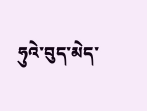ཧུའེ་བུད་མེད་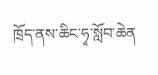ཁྲོད་ནས་ཆིང་ཧྭ་སློབ་ཆེན